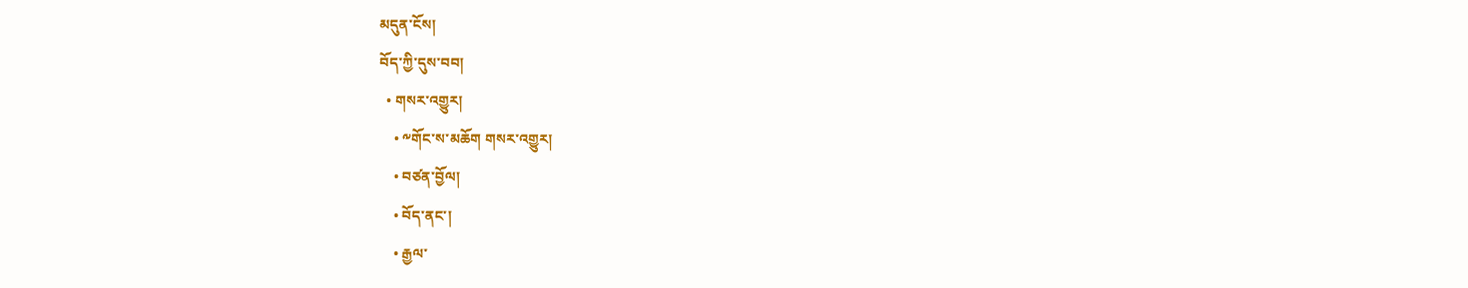མདུན་ངོས།
བོད་ཀྱི་དུས་བབ།
  • གསར་འགྱུར།
    • ༸གོང་ས་མཆོག གསར་འགྱུར།
    • བཙན་བྱོལ།
    • བོད་ནང་།
    • རྒྱལ་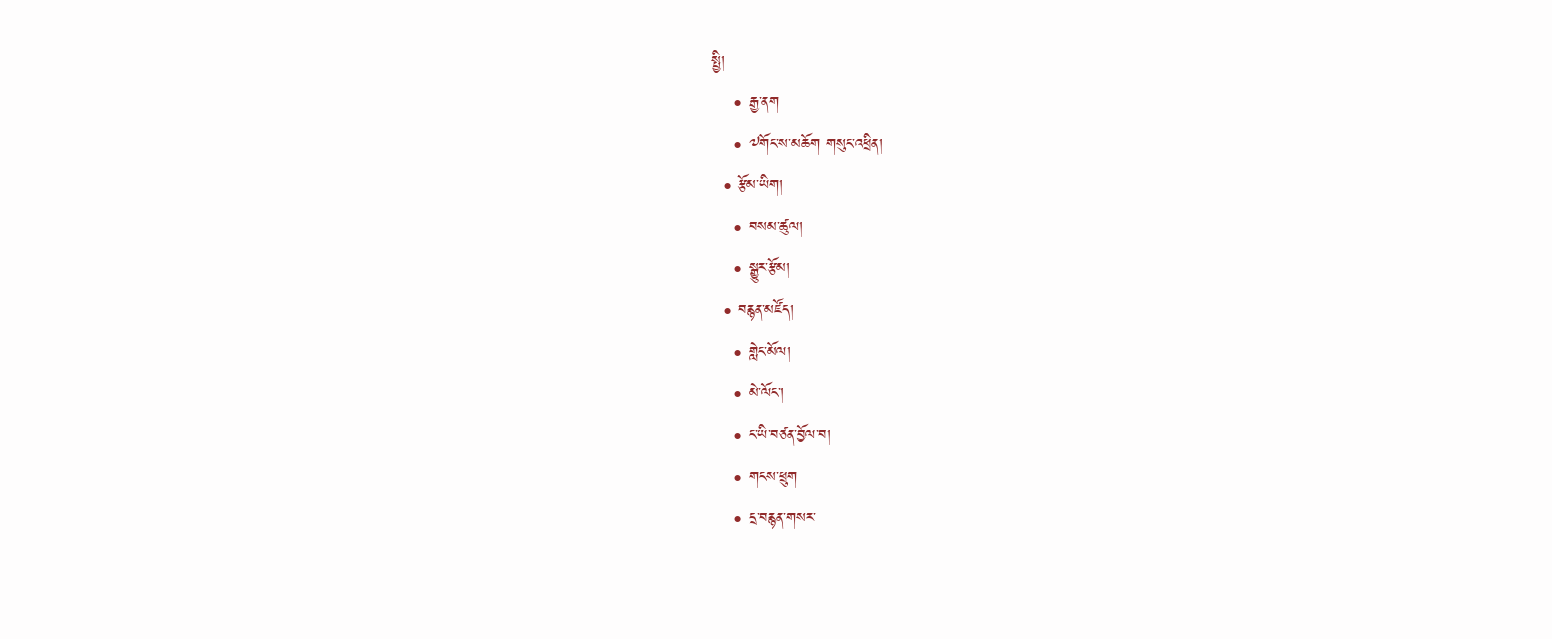སྤྱི།
    • རྒྱ་ནག
    • ༧གོང་ས་མཆོག གསུང་འཕྲིན།
  • རྩོམ་ཡིག།
    • བསམ་ཚུལ།
    • སྒྱུར་རྩོམ།
  • བརྙན་མཛོད།
    • གླེང་མོལ།
    • མེ་ལོང་།
    • ང་ཡི་བཙན་བྱོལ་བ།
    • གངས་ཕྲུག
    • དྲ་བརྙན་གསར་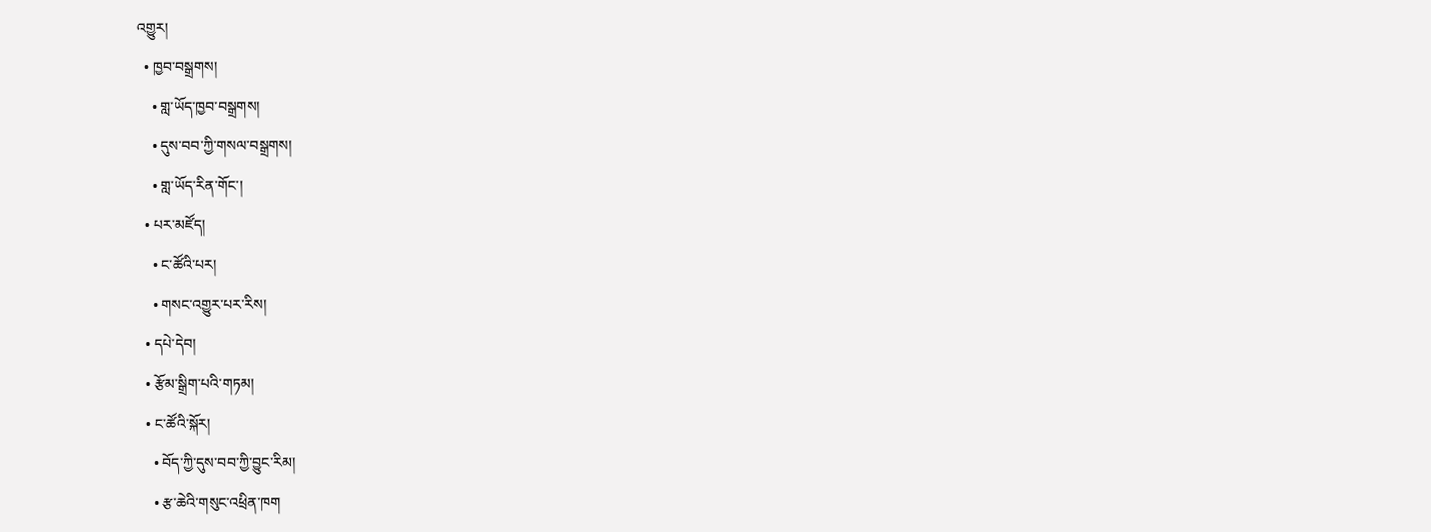འགྱུར།
  • ཁྱབ་བསྒྲགས།
    • གླ་ཡོད་ཁྱབ་བསྒྲགས།
    • དུས་བབ་ཀྱི་གསལ་བསྒྲགས།
    • གླ་ཡོད་རིན་གོང་།
  • པར་མཛོད།
    • ང་ཚོའི་པར།
    • གསང་འགྱུར་པར་རིས།
  • དཔེ་དེབ།
  • རྩོམ་སྒྲིག་པའི་གཏམ།
  • ང་ཚོའི་སྐོར།
    • བོད་ཀྱི་དུས་བབ་ཀྱི་བྱུང་རིམ།
    • རྩ་ཆེའི་གསུང་འཕྲིན་ཁག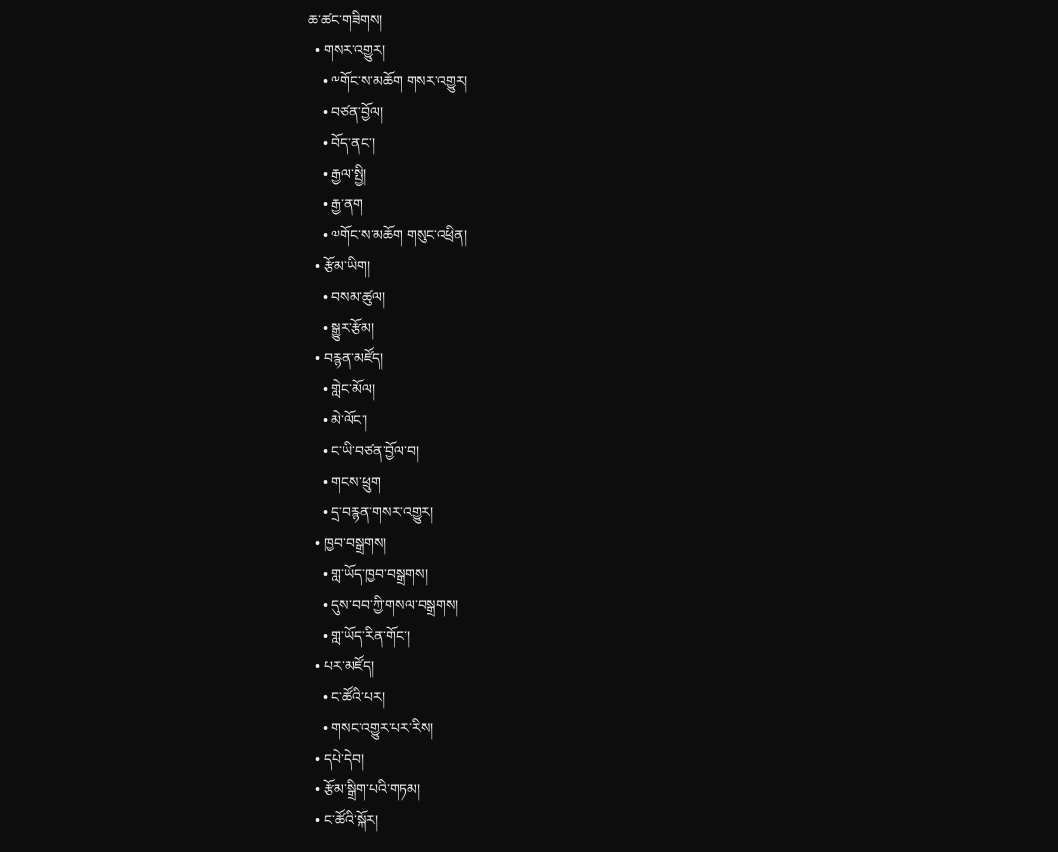ཆ་ཚང་གཟིགས།
  • གསར་འགྱུར།
    • ༸གོང་ས་མཆོག གསར་འགྱུར།
    • བཙན་བྱོལ།
    • བོད་ནང་།
    • རྒྱལ་སྤྱི།
    • རྒྱ་ནག
    • ༧གོང་ས་མཆོག གསུང་འཕྲིན།
  • རྩོམ་ཡིག།
    • བསམ་ཚུལ།
    • སྒྱུར་རྩོམ།
  • བརྙན་མཛོད།
    • གླེང་མོལ།
    • མེ་ལོང་།
    • ང་ཡི་བཙན་བྱོལ་བ།
    • གངས་ཕྲུག
    • དྲ་བརྙན་གསར་འགྱུར།
  • ཁྱབ་བསྒྲགས།
    • གླ་ཡོད་ཁྱབ་བསྒྲགས།
    • དུས་བབ་ཀྱི་གསལ་བསྒྲགས།
    • གླ་ཡོད་རིན་གོང་།
  • པར་མཛོད།
    • ང་ཚོའི་པར།
    • གསང་འགྱུར་པར་རིས།
  • དཔེ་དེབ།
  • རྩོམ་སྒྲིག་པའི་གཏམ།
  • ང་ཚོའི་སྐོར།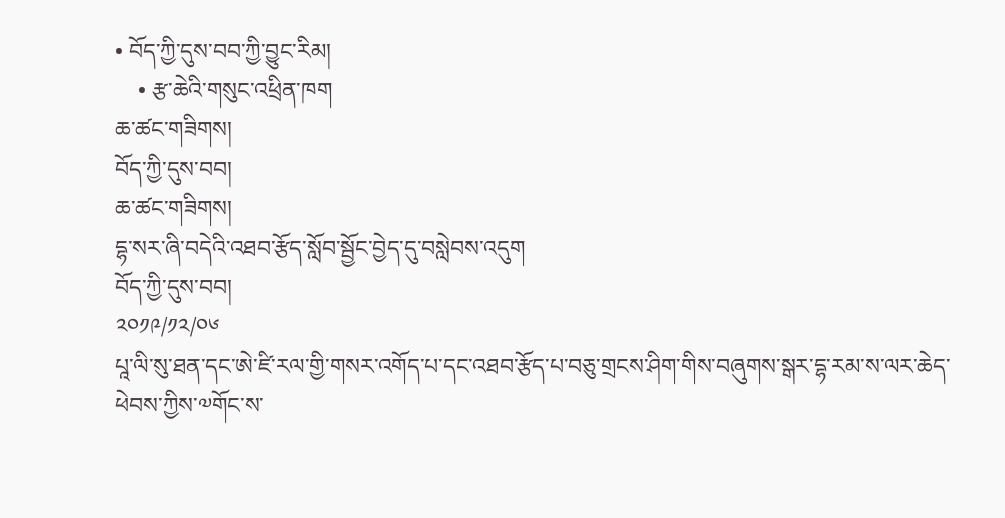• བོད་ཀྱི་དུས་བབ་ཀྱི་བྱུང་རིམ།
    • རྩ་ཆེའི་གསུང་འཕྲིན་ཁག
ཆ་ཚང་གཟིགས།
བོད་ཀྱི་དུས་བབ།
ཆ་ཚང་གཟིགས།
དྷ་སར་ཞི་བདེའི་འཐབ་རྩོད་སློབ་སྦྱོང་བྱེད་དུ་བསླེབས་འདུག
བོད་ཀྱི་དུས་བབ།
༢༠༡༩/༡༢/༠༦
པཱ་ལི་སུ་ཐན་དང་ཨེ་ཛི་རལ་གྱི་གསར་འགོད་པ་དང་འཐབ་རྩོད་པ་བཅུ་གྲངས་ཤིག་གིས་བཞུགས་སྒར་དྷ་རམ་ས་ལར་ཆེད་ཕེབས་ཀྱིས་༧གོང་ས་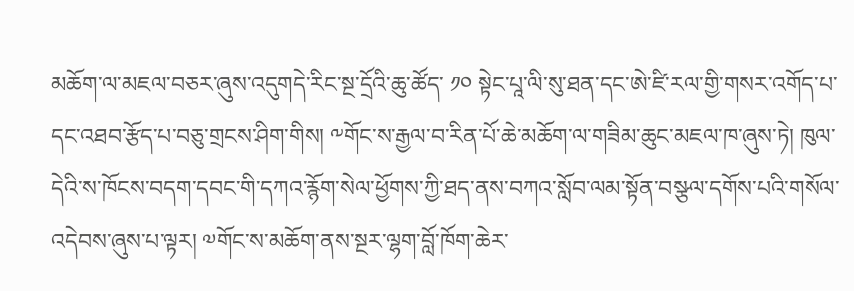མཆོག་ལ་མཇལ་བཅར་ཞུས་འདུགདེ་རིང་སྔ་དྲོའི་ཆུ་ཚོད་ ༡༠ སྟེང་པཱ་ལི་སུ་ཐན་དང་ཨེ་ཛི་རལ་གྱི་གསར་འགོད་པ་དང་འཐབ་རྩོད་པ་བཅུ་གྲངས་ཤིག་གིས། ༸གོང་ས་རྒྱལ་བ་རིན་པོ་ཆེ་མཆོག་ལ་གཟིམ་ཆུང་མཇལ་ཁ་ཞུས་ཏེ། ཁུལ་དེའི་ས་ཁོངས་བདག་དབང་གི་དཀའ་རྙོག་སེལ་ཕྱོགས་ཀྱི་ཐད་ནས་བཀའ་སློབ་ལམ་སྟོན་བསྩལ་དགོས་པའི་གསོལ་འདེབས་ཞུས་པ་ལྟར། ༧གོང་ས་མཆོག་ནས་སྔར་ལྷག་བློ་ཁོག་ཆེར་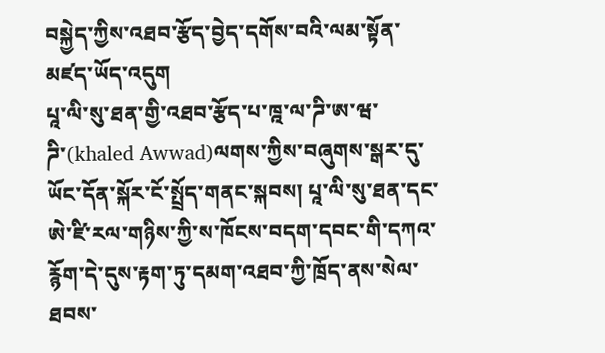བསྐྱེད་ཀྱིས་འཐབ་རྩོད་བྱེད་དགོས་བའི་ལམ་སྟོན་མཛད་ཡོད་འདུག
པཱ་ལི་སུ་ཐན་གྱི་འཐབ་རྩོད་པ་ཁྰ་ལ་ཌི་ཨ་ཝ་ཌི་(khaled Awwad)ལགས་ཀྱིས་བཞུགས་སྒར་དུ་ཡོང་དོན་སྐོར་ངོ་སྤྲོད་གནང་སྐབས། པཱ་ལི་སུ་ཐན་དང་ཨེ་ཛི་རལ་གཉིས་ཀྱི་ས་ཁོངས་བདག་དབང་གི་དཀའ་རྙོག་དེ་དུས་རྟག་ཏུ་དམག་འཐབ་ཀྱི་ཁྲོད་ནས་སེལ་ཐབས་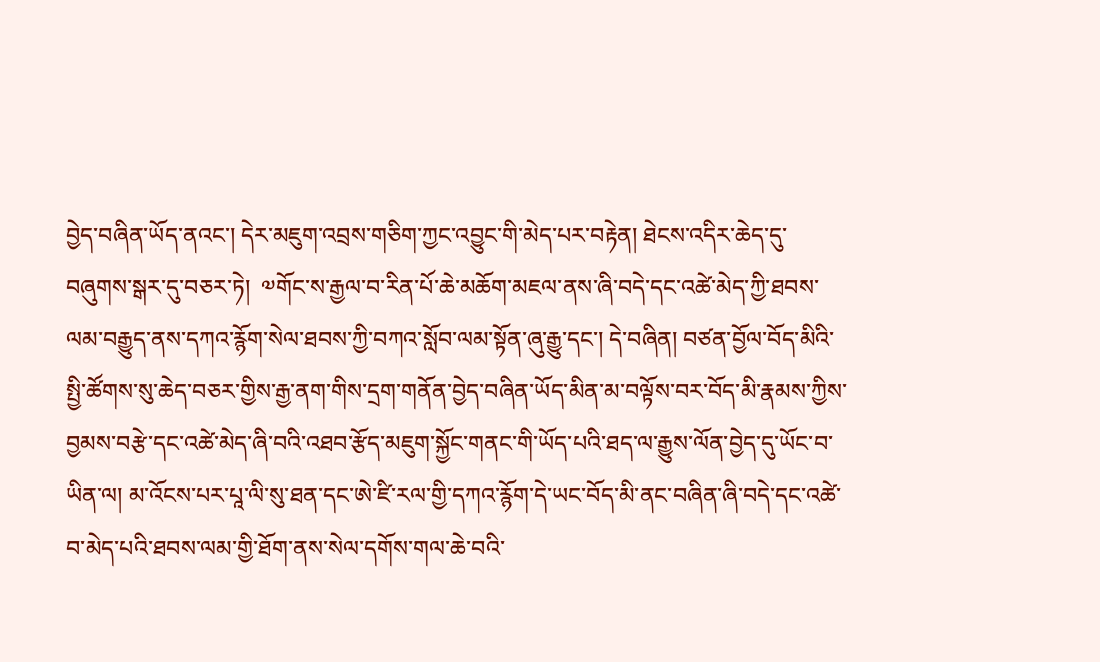བྱེད་བཞིན་ཡོད་ནའང་། དེར་མཇུག་འབྲས་གཅིག་ཀྱང་འབྱུང་གི་མེད་པར་བརྟེན། ཐེངས་འདིར་ཆེད་དུ་བཞུགས་སྒར་དུ་བཅར་ཏེ།  ༧གོང་ས་རྒྱལ་བ་རིན་པོ་ཆེ་མཆོག་མཇལ་ནས་ཞི་བདེ་དང་འཚེ་མེད་ཀྱི་ཐབས་ལམ་བརྒྱུད་ནས་དཀའ་རྙོག་སེལ་ཐབས་ཀྱི་བཀའ་སློབ་ལམ་སྟོན་ཞུ་རྒྱུ་དང་། དེ་བཞིན། བཙན་བྱོལ་བོད་མིའི་སྤྱི་ཚོགས་སུ་ཆེད་བཅར་གྱིས་རྒྱ་ནག་གིས་དྲག་གནོན་བྱེད་བཞིན་ཡོད་མིན་མ་བལྟོས་བར་བོད་མི་རྣམས་ཀྱིས་བྱམས་བརྩེ་དང་འཚེ་མེད་ཞི་བའི་འཐབ་རྩོད་མཇུག་སྐྱོང་གནང་གི་ཡོད་པའི་ཐད་ལ་རྒྱུས་ལོན་བྱེད་དུ་ཡོང་བ་ཡིན་ལ། མ་འོངས་པར་པཱ་ལི་སུ་ཐན་དང་ཨེ་ཛི་རལ་གྱི་དཀའ་རྙོག་དེ་ཡང་བོད་མི་ནང་བཞིན་ཞི་བདེ་དང་འཚེ་བ་མེད་པའི་ཐབས་ལམ་གྱི་ཐོག་ནས་སེལ་དགོས་གལ་ཆེ་བའི་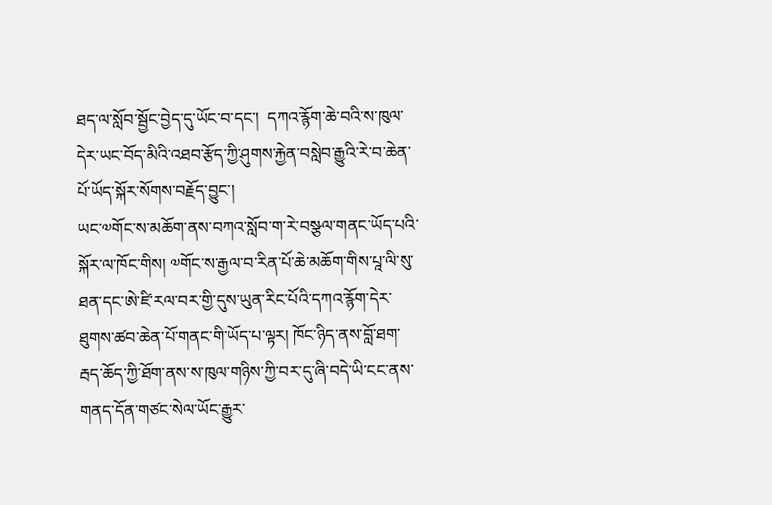ཐད་ལ་སློབ་སྦྱོང་བྱེད་དུ་ཡོང་བ་དང་།  དཀའ་རྙོག་ཆེ་བའི་ས་ཁུལ་དེར་ཡང་བོད་མིའི་འཐབ་རྩོད་ཀྱི་ཤུགས་རྐྱེན་བསླེབ་རྒྱུའི་རེ་བ་ཆེན་པོ་ཡོད་སྐོར་སོགས་བརྗོད་བྱུང་།
ཡང་༧གོང་ས་མཆོག་ནས་བཀའ་སློབ་ག་རེ་བསྩལ་གནང་ཡོད་པའི་སྐོར་ལ་ཁོང་གིས། ༧གོང་ས་རྒྱལ་བ་རིན་པོ་ཆེ་མཆོག་གིས་པཱ་ལི་སུ་ཐན་དང་ཨེ་ཛི་རལ་བར་གྱི་དུས་ཡུན་རིང་པོའི་དཀའ་རྙོག་དེར་ཐུགས་ཚབ་ཆེན་པོ་གནང་གི་ཡོད་པ་ལྟར། ཁོང་ཉིད་ནས་བློ་ཐག་རྦད་ཆོད་ཀྱི་ཐོག་ནས་ས་ཁུལ་གཉིས་ཀྱི་བར་དུ་ཞི་བདེ་ཡི་ངང་ནས་གནད་དོན་གཙང་སེལ་ཡོང་རྒྱུར་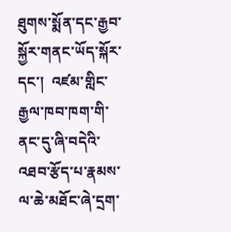ཐུགས་སྨོན་དང་རྒྱབ་སྐྱོར་གནང་ཡོད་སྐོར་དང་།  འཛམ་གླིང་རྒྱལ་ཁབ་ཁག་གི་ནང་དུ་ཞི་བདེའི་འཐབ་རྩོད་པ་རྣམས་ལ་ཆེ་མཐོང་ཞེ་དྲག་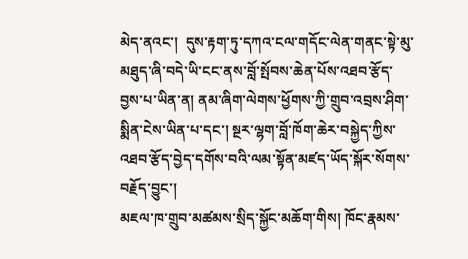མེད་ནའང་།  དུས་རྟག་ཏུ་དཀའ་ངལ་གདོང་ལེན་གནང་སྟེ་མུ་མཐུད་ཞི་བདེ་ཡི་ངང་ནས་བློ་སྤོབས་ཆེན་པོས་འཐབ་རྩོད་བྱས་པ་ཡིན་ན། ནམ་ཞིག་ལེགས་ཕྱོགས་ཀྱི་གྲུབ་འབྲས་ཤིག་སྨིན་ངེས་ཡིན་པ་དང་། སྔར་ལྷག་བློ་ཁོག་ཆེར་བསྐྱེད་ཀྱིས་འཐབ་རྩོད་བྱེད་དགོས་བའི་ལམ་སྟོན་མཛད་ཡོད་སྐོར་སོགས་བརྗོད་བྱུང་།
མཇལ་ཁ་གྲུབ་མཚམས་སྲིད་སྐྱོང་མཆོག་གིས། ཁོང་རྣམས་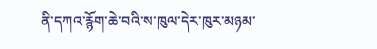ནི་དཀའ་རྙོག་ཆེ་བའི་ས་ཁུལ་དེར་ཁུར་མཉམ་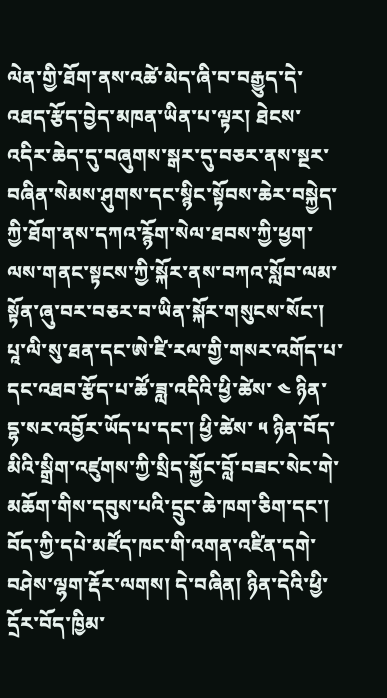ལེན་གྱི་ཐོག་ནས་འཚེ་མེད་ཞི་བ་བརྒྱུད་དེ་འཐད་རྩོད་བྱེད་མཁན་ཡིན་པ་ལྟར། ཐེངས་འདིར་ཆེད་དུ་བཞུགས་སྒར་དུ་བཅར་ནས་སྔར་བཞིན་སེམས་ཤུགས་དང་སྙིང་སྟོབས་ཆེར་བསྐྱེད་ཀྱི་ཐོག་ནས་དཀའ་རྙོག་སེལ་ཐབས་ཀྱི་ཕྱག་ལས་གནང་སྟངས་ཀྱི་སྐོར་ནས་བཀའ་སློབ་ལམ་སྟོན་ཞུ་བར་བཅར་བ་ཡིན་སྐོར་གསུངས་སོང་།
པཱ་ལི་སུ་ཐན་དང་ཨེ་ཛི་རལ་གྱི་གསར་འགོད་པ་དང་འཐབ་རྩོད་པ་ཚོ་ཟླ་འདིའི་ཕྱི་ཚེས་ ༤ ཉིན་དྷ་སར་འབྱོར་ཡོད་པ་དང་། ཕྱི་ཚེས་ ༥ ཉིན་བོད་མིའི་སྒྲིག་འཛུགས་ཀྱི་སྲིད་སྐྱོང་བློ་བཟང་སེང་གེ་མཆོག་གིས་དབུས་པའི་དྲུང་ཆེ་ཁག་ཅིག་དང་། བོད་ཀྱི་དཔེ་མཛོད་ཁང་གི་འགན་འཛིན་དགེ་བཤེས་ལྷག་རྡོར་ལགས། དེ་བཞིན། ཉིན་དེའི་ཕྱི་དྲོར་བོད་ཁྱིམ་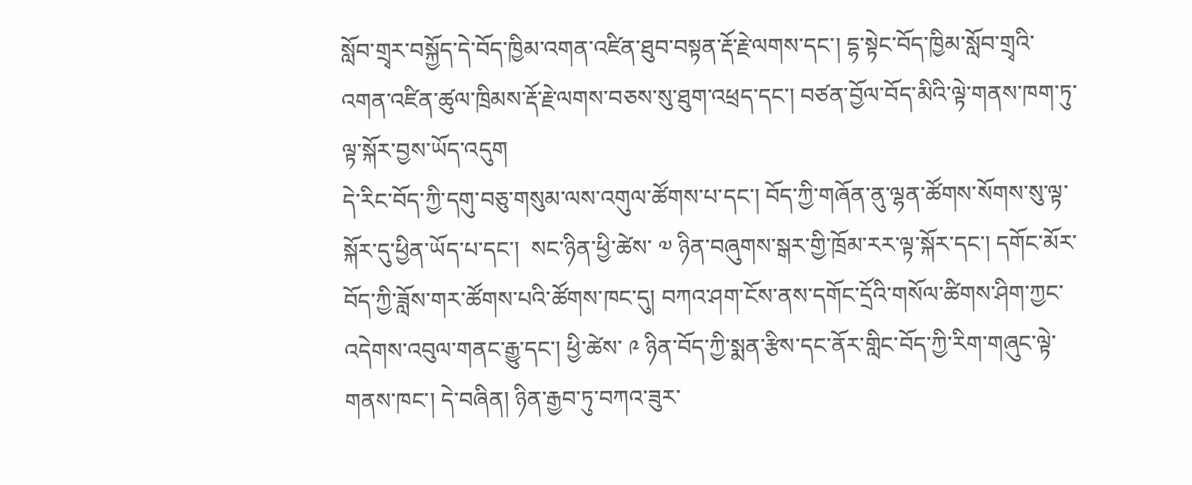སློབ་གྲྭར་བསྐྱོད་དེ་བོད་ཁྱིམ་འགན་འཛིན་ཐུབ་བསྟན་རྡོ་རྗེ་ལགས་དང་། དྷ་སྟེང་བོད་ཁྱིམ་སློབ་གྲྭའི་འགན་འཛིན་ཚུལ་ཁྲིམས་རྡོ་རྗེ་ལགས་བཅས་སུ་ཐུག་འཕྲད་དང་། བཙན་བྱོལ་བོད་མིའི་ལྟེ་གནས་ཁག་ཏུ་ལྟ་སྐོར་བྱས་ཡོད་འདུག
དེ་རིང་བོད་ཀྱི་དགུ་བཅུ་གསུམ་ལས་འགུལ་ཚོགས་པ་དང་། བོད་ཀྱི་གཞོན་ནུ་ལྷན་ཚོགས་སོགས་སུ་ལྟ་སྐོར་དུ་ཕྱིན་ཡོད་པ་དང་།  སང་ཉིན་ཕྱི་ཚེས་ ༧ ཉིན་བཞུགས་སྒར་གྱི་ཁྲོམ་རར་ལྟ་སྐོར་དང་། དགོང་མོར་བོད་ཀྱི་ཟློས་གར་ཚོགས་པའི་ཚོགས་ཁང་དུ། བཀའ་ཤག་ངོས་ནས་དགོང་དྲོའི་གསོལ་ཚིགས་ཤིག་ཀྱང་འདེགས་འབུལ་གནང་རྒྱུ་དང་། ཕྱི་ཚེས་ ༩ ཉིན་བོད་ཀྱི་སྨན་རྩིས་དང་ནོར་གླིང་བོད་ཀྱི་རིག་གཞུང་ལྟེ་གནས་ཁང་། དེ་བཞིན། ཉིན་རྒྱབ་ཏུ་བཀའ་ཟུར་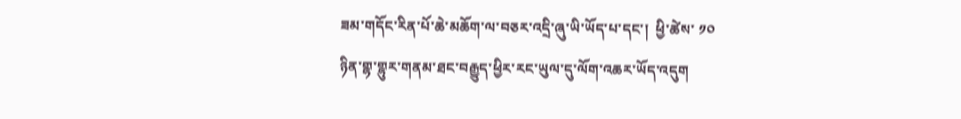ཟམ་གདོང་རིན་པོ་ཆེ་མཆོག་ལ་བཅར་འདྲི་ཞུ་ཡི་ཡོད་པ་དང་།  ཕྱི་ཚེས་ ༡༠ ཉིན་གྷ་གྷུར་གནམ་ཐང་བརྒྱུད་ཕྱིར་རང་ཡུལ་དུ་ལོག་འཆར་ཡོད་འདུག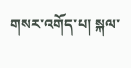གསར་འགོད་པ། སྐལ་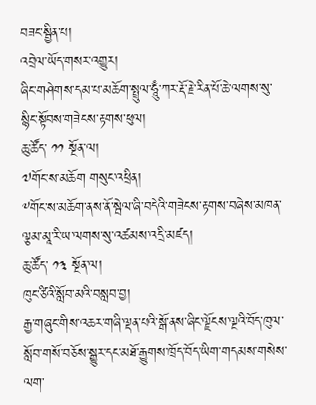བཟང་སྦྱིན་པ།
འབྲེལ་ཡོད་གསར་འགྱུར།
ཞིང་གཤེགས་དམ་པ་མཆོག་སྤྲུལ་ཧཱུྃ་ཀར་རྡོ་རྗེ་རིན་པོ་ཆེ་ལགས་སུ་སྙིང་སྟོབས་གཟེངས་རྟགས་ཕུལ།
ཆུ་ཚོད་ ༡༡ སྔོན་ལ།
༧གོང་ས་མཆོག གསུང་འཕྲིན།
༸གོང་ས་མཆོག་ནས་ནོ་སྦེལ་ཞི་བདེའི་གཟེངས་རྟགས་བཞེས་མཁན་ལྕམ་མཱ་རི་ཡ་ལགས་སུ་འཚམས་འདྲི་མཛད།
ཆུ་ཚོད་ ༡༣ སྔོན་ལ།
ཁུང་ཙིའི་སློབ་མའི་བསླབ་བྱ།
རྒྱ་གཞུང་གིས་འཆར་གཞི་ལྡན་པའི་སྒོ་ནས་ཞིང་ལྗོངས་ལྔའི་བོད་ཁུལ་སློབ་གསོ་བཅོས་སྒྱུར་དང་མཐོ་རྒྱུགས་ཁྲོད་བོད་ཡིག་གདམས་གསེས་ལག་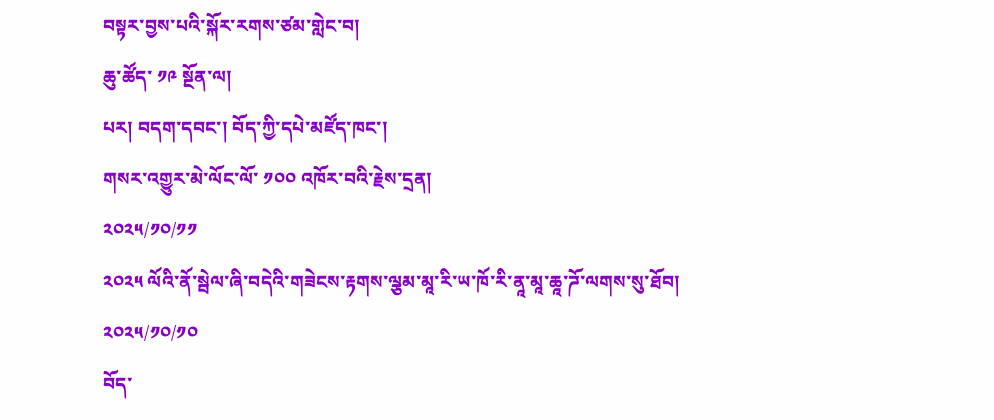བསྟར་བྱས་པའི་སྐོར་རགས་ཙམ་གླེང་བ།
ཆུ་ཚོད་ ༡༩ སྔོན་ལ།
པར། བདག་དབང་། བོད་ཀྱི་དཔེ་མཛོད་ཁང་།
གསར་འགྱུར་མེ་ལོང་ལོ་ ༡༠༠ འཁོར་བའི་རྗེས་དྲན།
༢༠༢༥/༡༠/༡༡
༢༠༢༥ ལོའི་ནོ་སྦེལ་ཞི་བདེའི་གཟེངས་རྟགས་ལྕམ་མཱ་རི་ཡ་ཁོ་རི་ནཱ་མཱ་ཆཱ་ཌོ་ལགས་སུ་ཐོབ།
༢༠༢༥/༡༠/༡༠
བོད་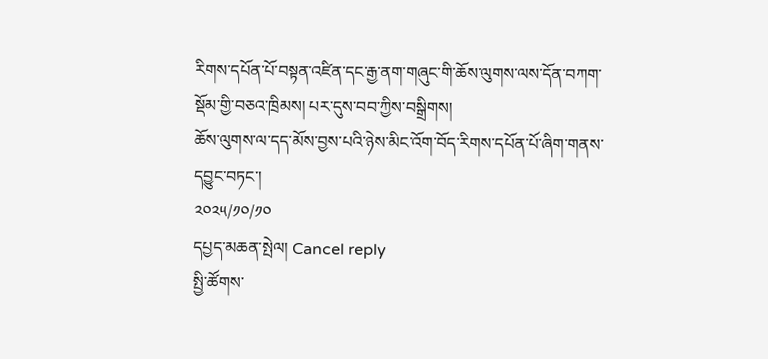རིགས་དཔོན་པོ་བསྟན་འཛིན་དང་རྒྱ་ནག་གཞུང་གི་ཆོས་ལུགས་ལས་དོན་བཀག་སྡོམ་གྱི་བཅའ་ཁྲིམས། པར་དུས་བབ་ཀྱིས་བསྒྲིགས།
ཆོས་ལུགས་ལ་དད་མོས་བྱས་པའི་ཉེས་མིང་འོག་བོད་རིགས་དཔོན་པོ་ཞིག་གནས་དབྱུང་བཏང་།
༢༠༢༥/༡༠/༡༠
དཔྱད་མཆན་སྤེལ། Cancel reply
སྤྱི་ཚོགས་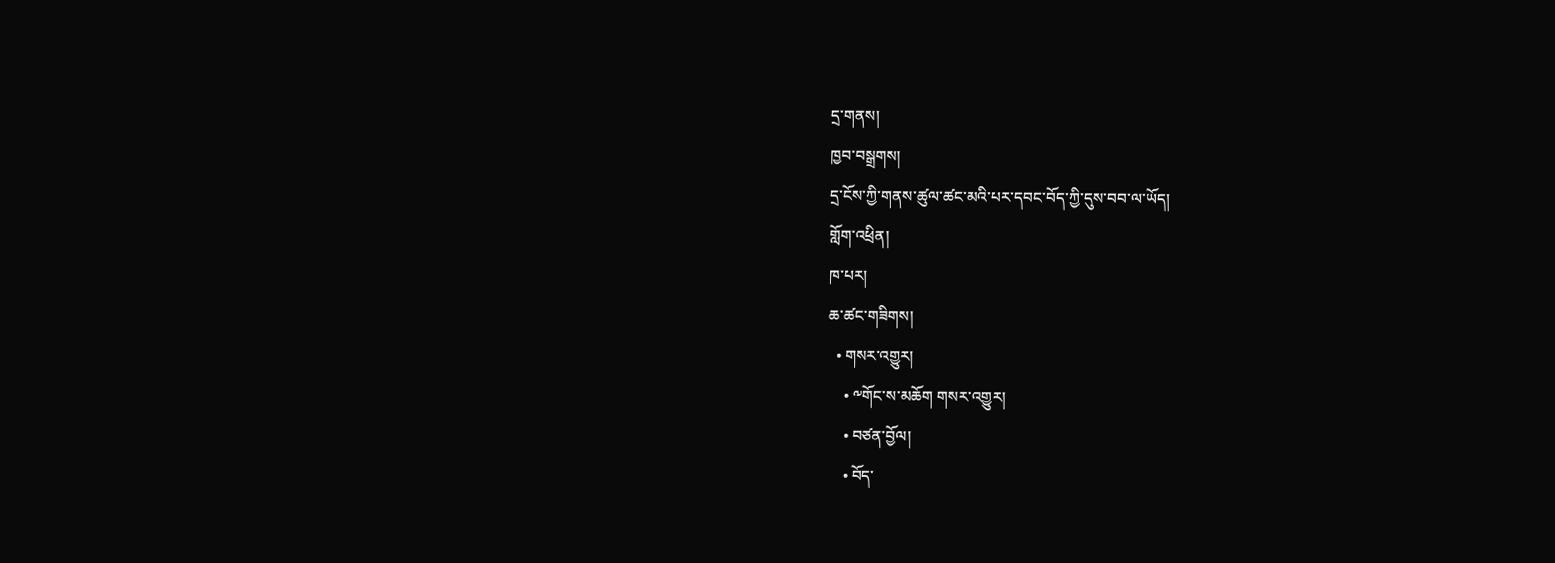དྲ་གནས།
ཁྱབ་བསྒྲགས།
དྲ་ངོས་ཀྱི་གནས་ཚུལ་ཚང་མའི་པར་དབང་བོད་ཀྱི་དུས་བབ་ལ་ཡོད།
གློག་འཕྲིན།
ཁ་པར།
ཆ་ཚང་གཟིགས།
  • གསར་འགྱུར།
    • ༸གོང་ས་མཆོག གསར་འགྱུར།
    • བཙན་བྱོལ།
    • བོད་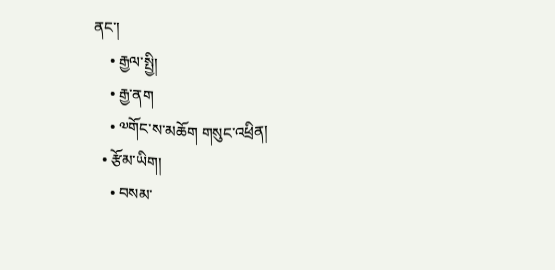ནང་།
    • རྒྱལ་སྤྱི།
    • རྒྱ་ནག
    • ༧གོང་ས་མཆོག གསུང་འཕྲིན།
  • རྩོམ་ཡིག།
    • བསམ་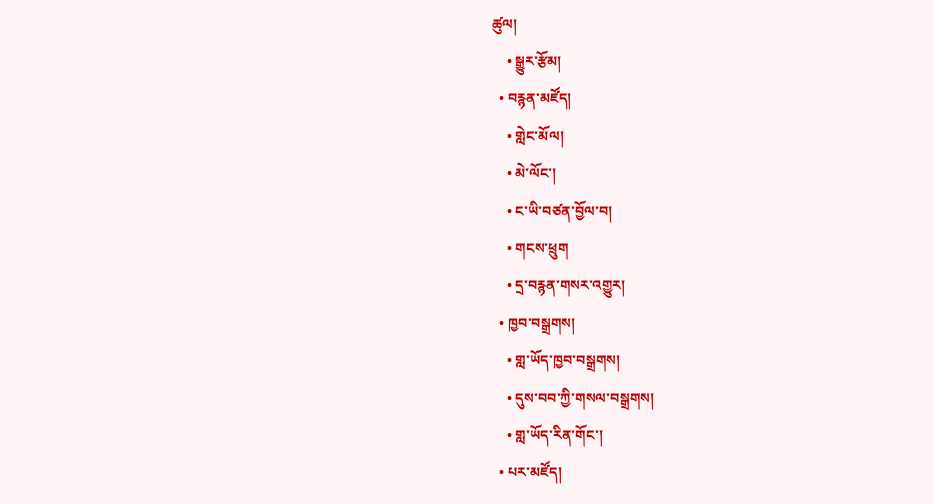ཚུལ།
    • སྒྱུར་རྩོམ།
  • བརྙན་མཛོད།
    • གླེང་མོལ།
    • མེ་ལོང་།
    • ང་ཡི་བཙན་བྱོལ་བ།
    • གངས་ཕྲུག
    • དྲ་བརྙན་གསར་འགྱུར།
  • ཁྱབ་བསྒྲགས།
    • གླ་ཡོད་ཁྱབ་བསྒྲགས།
    • དུས་བབ་ཀྱི་གསལ་བསྒྲགས།
    • གླ་ཡོད་རིན་གོང་།
  • པར་མཛོད།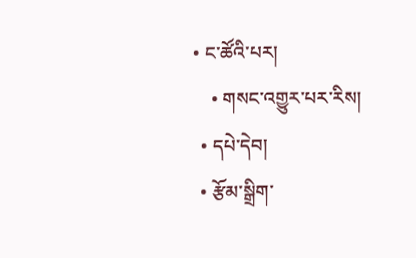• ང་ཚོའི་པར།
    • གསང་འགྱུར་པར་རིས།
  • དཔེ་དེབ།
  • རྩོམ་སྒྲིག་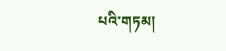པའི་གཏམ།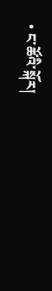• ང་ཚོའི་སྐོར།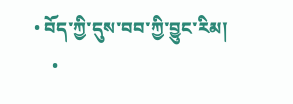• བོད་ཀྱི་དུས་བབ་ཀྱི་བྱུང་རིམ།
    •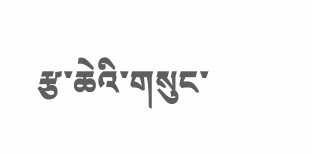རྩ་ཆེའི་གསུང་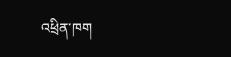འཕྲིན་ཁག